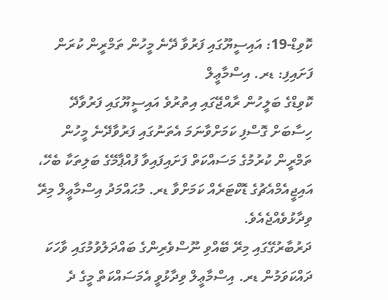ކޮވިޑް-19: އައިސީޔޫގައި ފަރުވާ ދޭނެ މީހުން ތަމްރީން ކުރަން ފަށައިފި: ޑރ. އިސްމާޢީލް
ކޮވިޑްގެ ބަލީހުން ރާއްޖޭގައި އިތުރުވެ އައިސީޔޫގައި ފަރުވާދޭ ހިސާބަށް ގޮސްފި ކަމަށްވާނަމަ އެތަނުގައި ފަރުވާދޭނެ މީހުން ތަމްރީން ކުރުމުގެ މަސައްކަތް ފަށައިފައިވާ ފުއްޕާމޭގެ ބަލިތަކާ ބެހޭ، އައިޖީއެމްއެޗުގެ ޑޮކްޓަރެއް ކަމަށްވާ ޑރ. މުޙައްމަދު އިސްމާޢީލް މިރޭ ވިދާޅުވެއްޖެއެވެ.
ދަރުބާރުގޭގައި މިރޭ ބޭއްވި ނޫސްވެރިންގެ ބައްދަލުވުމުގައި ވާހަކަ ދައްކަވަމުން ޑރ. އިސްމާޢީލް ވިދާޅުވީ އެމަސައްކަތް މީގެ ދެ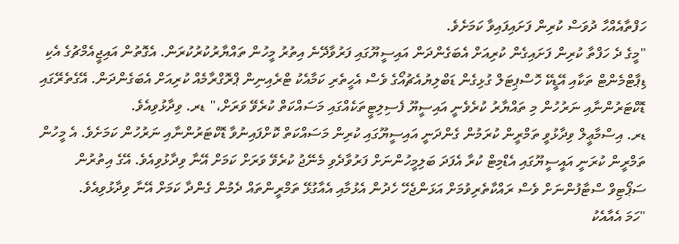ހަފްތާއެއްހާ ދުވަސް ކުރިން ފަށައިފައިވާ ކަމަށެވެ.
"މީގެ ދެ ހަފްތާ ކުރިން ފަށައިގެން ކުރިއަށް އެބަގެންދަން އައިސީޔޫގައި ފަރުވާދޭނެ އިތުރު މީހުން ތައްޔާރުކުރުކުރަން. އެގޮތުން އައިޖީއެމްޗުގެ އެކި ޑިޕާޓްމެންޓް ތަކާއި އޭޑީކޭ ހޮސްޕިޓަލް ގުޅިގެން ޑަބްލިޔުއެޗުއޯގެ ވެސް އެހީތެރި ކަމާއެކު ޓްރެއިނިން ޕްރޮގްރާމެއް ކުރިއަށް އެބަގެންދަން. އޭގެތެރޭގައި ޑޮކްޓަރުންނާއި ނަރުހުން މި ތައްޔާރު ކުރެވެނީ އައިސީޔޫ ފެސިލިޓީތަކެއްގައި މަސައްކަތް ކުރެވޭ ވަރަށް،" ޑރ. ވިދާޅުވިއެވެ.
ޑރ. އިސްމާޢީލް ވިދާޅުވީ ތަމްރީން ކުރަމުން ގެންދަނީ އައިސީޔޫގައި ކުރިން މަސައްކަތް ކޮށްފައިނުވާ ޑޮކްޓަރުންނާއި ނަރުހުން ކަމަށެވެ. އެ މީހުން ތަމްރީން ކުރަނީ އައީސީޔޫގައި އެޑްމިޓް ކުރާ އެފަދަ ބަލިމީހުންނަށް ފަރުވާދެވި މެނޭޖު ކުރެވޭ ވަރަށް ކަމަށް އޭނާ ވިދާޅުވިއެވެ. އޭގެ އިތުރުން  ސަޕޯޓިވް ސްޓާފުންނަށް ވެސް ރައްކާތެރިވުމަށް އަޅަންޖެހޭ ހެދުން އެޅުމާއި އެއާގުޅޭ ތަމްރީންތައް ދެމުން ގެންދާ ކަމަށް އޭނާ ވިދާޅުވިއެވެ.
"ހަމަ އެއާއެކު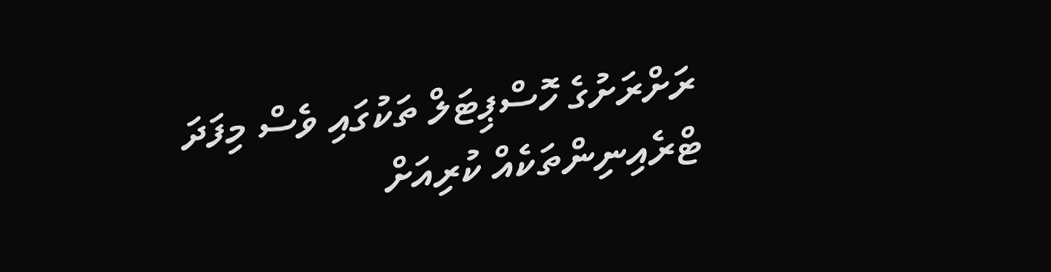ރަށްރަށުގެ ހޮސްޕިޓަލް ތަކުގައި ވެސް މިފަދަ ޓްރެއިނިންތަކެއް ކުރިއަށް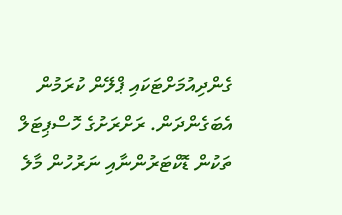ގެންދިއުމަށްޓަކައި ޕްލޭން ކުރަމުން އެބަގެންދަން. ރަށްރަށުގެ ހޮސްޕިޓަލް ތަކުން ޑޮކްޓަރުންނާއި ނަރުހުން މާލެ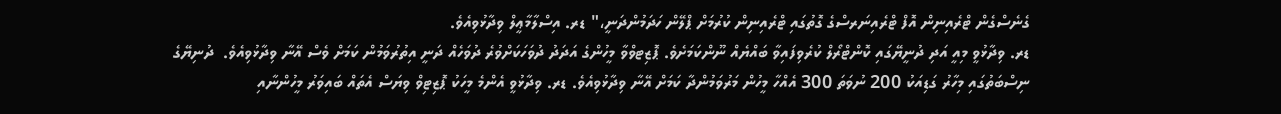ގެނެސްގެން ޓްރެއިނިން އޮފް ޓްރެއިނަރސްގެ ގޮތުގައި ޓްރެއިނިން ކުރުމަށް ޕްލޭން ހަދަމުންދަނީ،" ޑރ. އިސްލާމާޢީލް ވިދާޅުވިއެވެ.
ޑރ. ވިދާޅުވީ މިއީ އަދި ދުނީޔޭގައި ކޮންޓްރޯލް ކުރެވިފައިވާ ބައްޔެއް ނޫންކަމަށެވެ. ޕޮޒިޓވްވާ މީހުންގެ އަދަދު ދުވަހަކަށްވުރެ ދުވަހެއް ދަނީ އިތުރުވަމުން ކަމަށް ވެސް އޭނާ ވިދާޅުވިއެވެ.  ދުނިޔޭގެ ނިސްބަތުގައި މިހާރު ގަޑިއަކު 200 ނުވަތަ 300 އެއްހާ މީހުން މަރުވަމުންދާ ކަމަށް އޭނާ ވިދާޅުވިއެވެ. ޑރ. ވިދާޅުވީ އެންމެ މީހަކު ޕޮޒިޓިވް ވިޔަސް އެތައް ބައިވަރު މީހުންނާއި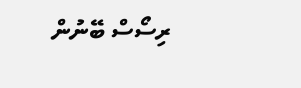ރިސޯސް ބޭނުން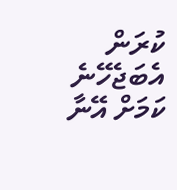ކުރަން އެބަޖެހޭނެ ކަމަށް އޭނާ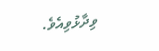ވިދާޅުވިއެވެ.